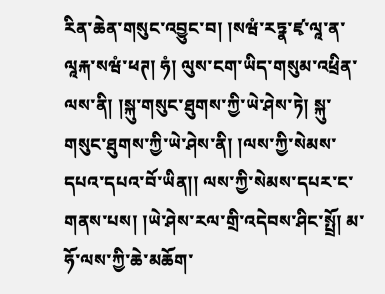རིན་ཆེན་གསུང་འབྱུང་བ། །སཝཾ་རཏྣ་ཛྭ་ལཱ་ན་ལཱརྐ་སཝཾ་ཕཊ། ཧཾ། ལུས་ངག་ཡིད་གསུམ་འཕྲིན་ལས་ནི། །སྐུ་གསུང་ཐུགས་ཀྱི་ཡེ་ཤེས་ཏེ། སྐུ་གསུང་ཐུགས་ཀྱི་ཡེ་ཤེས་ནི། །ལས་ཀྱི་སེམས་དཔའ་དཔའ་བོ་ཡིན།། ལས་ཀྱི་སེམས་དཔར་ང་གནས་པས། །ཡེ་ཤེས་རལ་གྲི་འདེབས་ཤིང་སྤྲོ། མ་ཧོ་ལས་ཀྱི་ཆེ་མཆོག་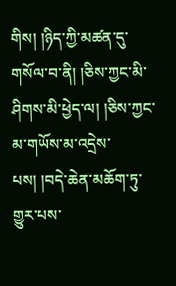གིས། །ཉིད་ཀྱི་མཚན་དུ་གསོལ་བ་ནི། །ཅིས་ཀྱང་མི་ཤིགས་མི་ཕྱེད་ལ། །ཅིས་ཀྱང་མ་གཡོས་མ་འདྲེས་པས། །བདེ་ཆེན་མཆོག་ཏུ་གྱུར་པས་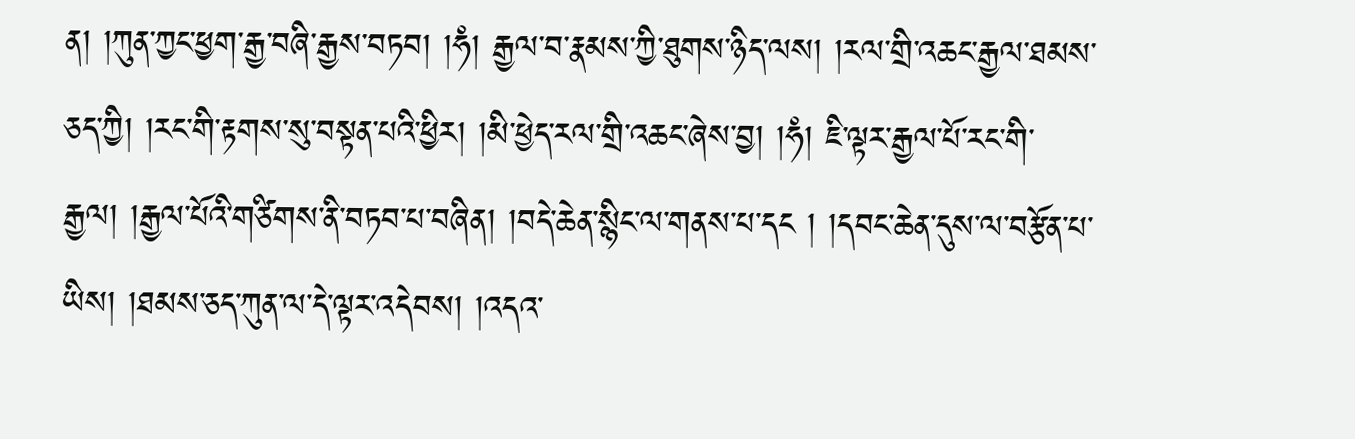ན། །ཀུན་ཀྱང་ཕྱག་རྒྱ་བཞི་རྒྱས་བཏབ། །ཧཾ། རྒྱལ་བ་རྣམས་ཀྱི་ཐུགས་ཉིད་ལས། །རལ་གྲི་འཆང་རྒྱལ་ཐམས་ཅད་ཀྱི། །རང་གི་རྟགས་སུ་བསྟན་པའི་ཕྱིར། །མི་ཕྱེད་རལ་གྲི་འཆང་ཞེས་བྱ། །ཧཾ། ཇི་ལྟར་རྒྱལ་པོ་རང་གི་རྒྱལ། །རྒྱལ་པོའི་གཙིགས་ནི་བཏབ་པ་བཞིན། །བདེ་ཆེན་སྙིང་ལ་གནས་པ་དང ། །དབང་ཆེན་དུས་ལ་བརྩོན་པ་ཡིས། །ཐམས་ཅད་ཀུན་ལ་དེ་ལྟར་འདེབས། །འདའ་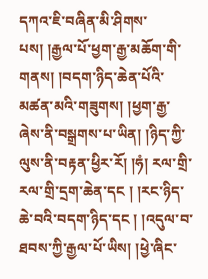དཀའ་ཇི་བཞིན་མི་ཤིགས་པས། །རྒྱལ་པོ་ཕྱག་རྒྱ་མཆོག་གི་གནས། །བདག་ཉིད་ཆེན་པོའི་མཚན་མའི་གཟུགས། །ཕྱག་རྒྱ་ཞེས་ནི་བསྒྲགས་པ་ཡིན། །ཉིད་ཀྱི་ལུས་ནི་བརྟན་ཕྱིར་རོ། །ཧཾ། རལ་གྲི་རལ་གྲི་དྲག་ཆེན་དང ། །རང་ཉིད་ཆེ་བའི་བདག་ཉིད་དང ། །འདུལ་བ་ཐབས་ཀྱི་རྒྱལ་པོ་ཡིས། །ཕྱེ་ཞིང་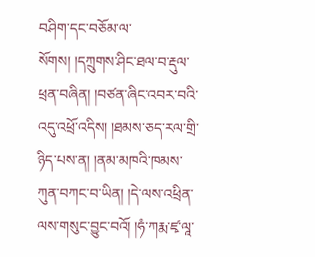བཤིག་དང་བཅོམ་ལ་སོགས། །དཀྲུགས་ཤིང་ཐལ་བ་རྡུལ་ཕྲན་བཞིན། །བཙན་ཞིང་འབར་བའི་འདུ་འཕྲོ་འདིས། །ཐམས་ཅད་རལ་གྲི་ཉིད་པས་ན། །ནམ་མཁའི་ཁམས་ཀུན་བཀང་བ་ཡིན། །དེ་ལས་འཕྲིན་ལས་གསུང་བྱུང་བའོ། །ཧཾ་ཀརྨ་ཛྭ་ལཱ་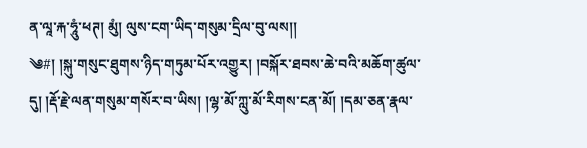ན་ལཱ་རྐ་ཧཱུཾ་ཕཊ། མུཾ། ལུས་ངག་ཡིད་གསུམ་དྲིལ་བུ་ལས།།
༄#། །སྐུ་གསུང་ཐུགས་ཉིད་གཏུམ་པོར་འགྱུར། །བསྐོར་ཐབས་ཆེ་བའི་མཆོག་ཚུལ་དུ། །རྡོ་རྗེ་ལན་གསུམ་གསོར་བ་ཡིས། །ལྷ་མོ་ཀླུ་མོ་རིགས་ངན་མོ། །དམ་ཅན་རྣལ་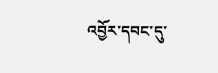འབྱོར་དབང་དུ་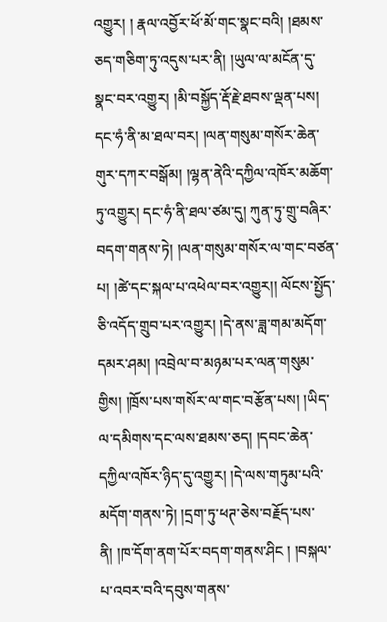འགྱུར། ། རྣལ་འབྱོར་ཕོ་མོ་གང་སྣང་བའི། །ཐམས་ཅད་གཅིག་ཏུ་འདུས་པར་ནི། །ཡུལ་ལ་མངོན་དུ་སྣང་བར་འགྱུར། །མི་བསྐྱོད་རྡོ་རྗེ་ཐབས་ལྡན་པས། དང་ཧཾ་ནི་མ་ཐལ་བར། །ལན་གསུམ་གསོར་ཆེན་གུར་དཀར་བསྒོམ། །ལྷན་ནེའི་དཀྱིལ་འཁོར་མཆོག་ཏུ་འགྱུར། དང་ཧཾ་ནི་ཐལ་ཙམ་དུ། ཀུན་ཏུ་གྲུ་བཞིར་བདག་གནས་ཏེ། །ལན་གསུམ་གསོར་ལ་གང་བཙན་པ། །ཚེ་དང་སྐལ་པ་འཕེལ་བར་འགྱུར།། ལོངས་སྤྱོད་ཅི་འདོད་གྲུབ་པར་འགྱུར། །དེ་ནས་ཟླ་གམ་མདོག་དམར་ཤམ། །འབྲེལ་བ་མཉམ་པར་ལན་གསུམ་གྱིས། །ཁྲོས་པས་གསོར་ལ་གང་བརྩོན་པས། །ཡིད་ལ་དམིགས་དང་ལས་ཐམས་ཅད། །དབང་ཆེན་དཀྱིལ་འཁོར་ཉིད་དུ་འགྱུར། །དེ་ལས་གཏུམ་པའི་མདོག་གནས་ཏེ། །དྲག་ཏུ་ཕཊ་ཅེས་བརྗོད་པས་ནི། །ཁ་དོག་ནག་པོར་བདག་གནས་ཤིང ། །བསྐལ་པ་འབར་བའི་དབུས་གནས་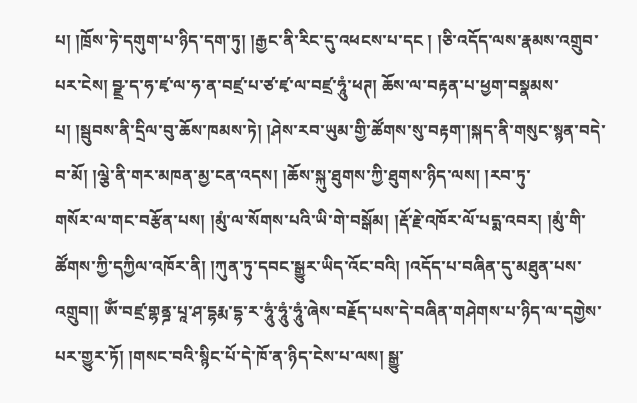པ། །ཁྲོས་ཏེ་དགུག་པ་ཉིད་དག་ཏུ། །རྒྱང་ནི་རིང་དུ་འཕངས་པ་དང ། །ཅི་འདོད་ལས་རྣམས་འགྲུབ་པར་ངེས། བྫྲ་ད་ཧ་ཛྭ་ལ་ཧ་ན་བཛྲ་པ་ཙ་ཛྭ་ལ་བཛྲ་ཧཱུཾ་ཕཊ། ཆོས་ལ་བརྟན་པ་ཕྱག་བསྣམས་པ། །སྦུབས་ནི་དྲིལ་བུ་ཆོས་ཁམས་ཏེ། །ཤེས་རབ་ཡུམ་གྱི་ཚོགས་སུ་བརྟག་།སྐད་ནི་གསུང་སྙན་བདེ་བ་མོ། །ལྕེ་ནི་གར་མཁན་མྱ་ངན་འདས། །ཆོས་སྐུ་ཐུགས་ཀྱི་ཐུགས་ཉིད་ལས། །རབ་ཏུ་
གསོར་ལ་གང་བརྩོན་པས། །མུཾ་ལ་སོགས་པའི་ཡི་གེ་བསྒོམ། །རྡོ་རྗེ་འཁོར་ལོ་པདྨ་འབར། །མུཾ་གི་ཚོགས་ཀྱི་དཀྱིལ་འཁོར་ནི། །ཀུན་ཏུ་དབང་སྒྱུར་ཡིད་འོང་བའི། །འདོད་པ་བཞིན་དུ་མཐུན་པས་འགྲུབ།། ཨོཾ་བཛྲ་གྷནྜ་པཱ་ཤ་དྷརྨ་དྷ་ར་ཧཱུཾ་ཧཱུཾ་ཧཱུཾ་ཞེས་བརྗོད་པས་དེ་བཞིན་གཤེགས་པ་ཉིད་ལ་དགྱེས་པར་གྱུར་ཏོ། །གསང་བའི་སྙིང་པོ་དེ་ཁོ་ན་ཉིད་ངེས་པ་ལས། སྒྱུ་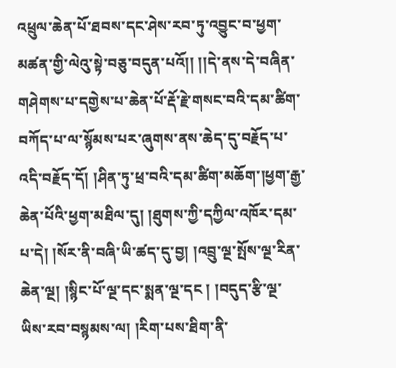འཕྲུལ་ཆེན་པོ་ཐབས་དང་ཤེས་རབ་ཏུ་འབྱུང་བ་ཕྱག་མཚན་གྱི་ལེའུ་སྟེ་བཅུ་བདུན་པའོ།། །།དེ་ནས་དེ་བཞིན་གཤེགས་པ་དགྱེས་པ་ཆེན་པོ་རྡོ་རྗེ་གསང་བའི་དམ་ཚིག་བཀོད་པ་ལ་སྙོམས་པར་ཞུགས་ནས་ཆེད་དུ་བརྗོད་པ་འདི་བརྗོད་དོ། །ཤིན་ཏུ་ཕྲ་བའི་དམ་ཚིག་མཆོག་།ཕྱག་རྒྱ་ཆེན་པོའི་ཕྱག་མཐིལ་དུ། །ཐུགས་ཀྱི་དཀྱིལ་འཁོར་དམ་པ་དེ། །སོར་ནི་བཞི་ཡི་ཚད་དུ་བྱ། །འབྲུ་ལྔ་སྤོས་ལྔ་རིན་ཆེན་ལྔ། །སྙིང་པོ་ལྔ་དང་སྨན་ལྔ་དང ། །བདུད་རྩི་ལྔ་ཡིས་རབ་བསྙམས་ལ། །རིག་པས་ཐིག་ནི་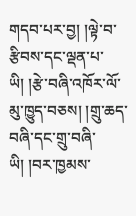གདབ་པར་བྱ། །ལྟེ་བ་རྩིབས་དང་ལྡན་པ་ཡི། །རྩེ་བཞི་འཁོར་ལོ་མུ་ཁྱུད་བཅས། །གྲུ་ཆད་བཞི་དང་གྲུ་བཞི་ཡི། །བར་ཁྱམས་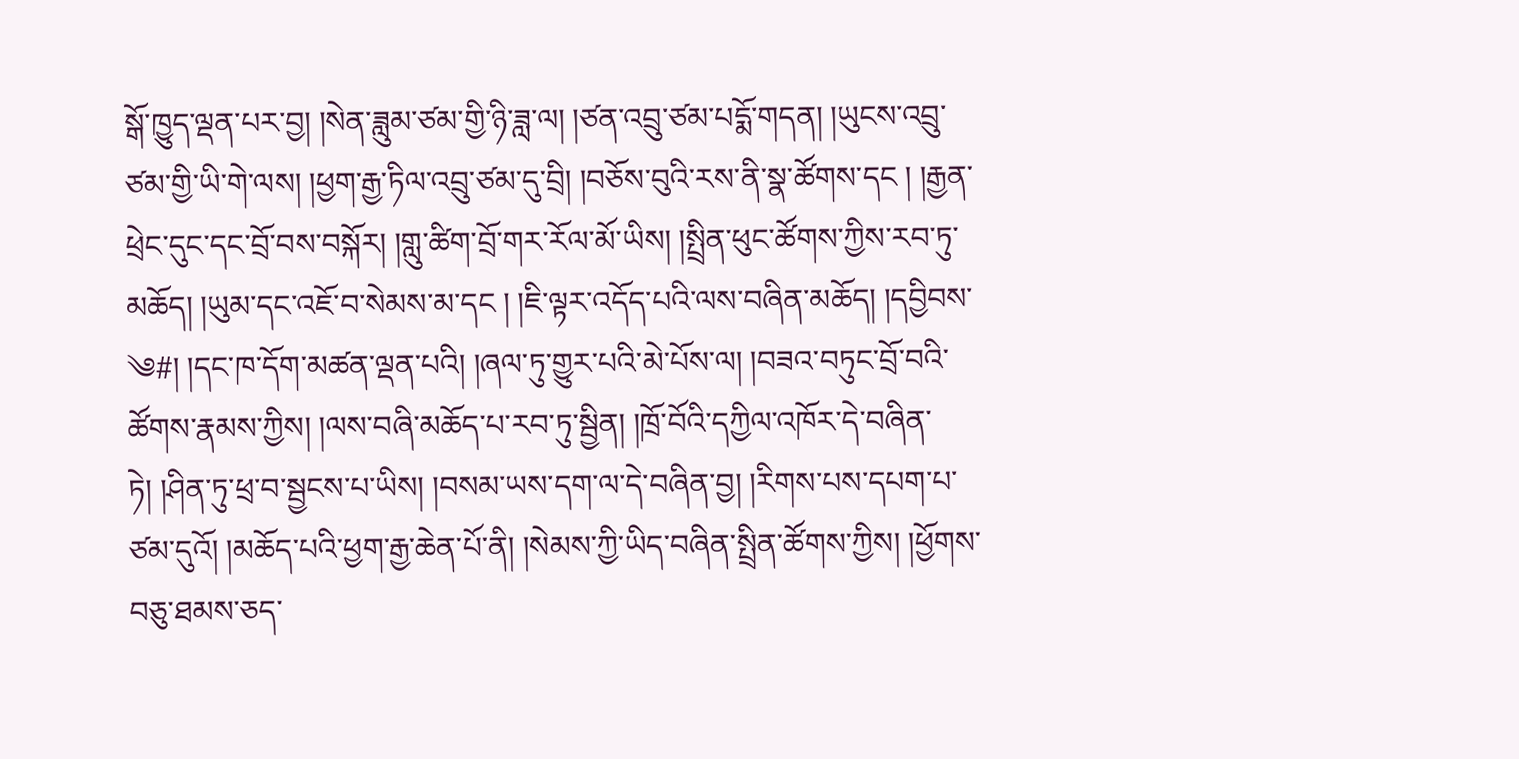སྒོ་ཁྱུད་ལྡན་པར་བྱ། །སེན་ཟླུམ་ཙམ་གྱི་ཉི་ཟླ་ལ། །ཙན་འབྲུ་ཙམ་པདྨོ་གདན། །ཡུངས་འབྲུ་ཙམ་གྱི་ཡི་གེ་ལས། །ཕྱག་རྒྱ་ཏིལ་འབྲུ་ཙམ་དུ་བྲི། །བཅོས་བུའི་རས་ནི་སྣ་ཚོགས་དང ། །རྒྱན་ཕྲེང་དུང་དང་བྲོ་བས་བསྐོར། །གླུ་ཚིག་བྲོ་གར་རོལ་མོ་ཡིས། །སྤྲིན་ཕུང་ཚོགས་ཀྱིས་རབ་ཏུ་མཆོད། །ཡུམ་དང་འཇོ་བ་སེམས་མ་དང ། །ཇི་ལྟར་འདོད་པའི་ལས་བཞིན་མཆོད། །དབྱིབས་
༄#། །དང་ཁ་དོག་མཚན་ལྡན་པའི། །ཞལ་ཏུ་གྱུར་པའི་མེ་པོས་ལ། །བཟའ་བཏུང་བྲོ་བའི་ཚོགས་རྣམས་ཀྱིས། །ལས་བཞི་མཆོད་པ་རབ་ཏུ་སྦྱིན། །ཁྲོ་བོའི་དཀྱིལ་འཁོར་དེ་བཞིན་ཏེ། །ཤིན་ཏུ་ཕྲ་བ་སྦྱངས་པ་ཡིས། །བསམ་ཡས་དག་ལ་དེ་བཞིན་བྱ། །རིགས་པས་དཔག་པ་ཙམ་དུའོ། །མཆོད་པའི་ཕྱག་རྒྱ་ཆེན་པོ་ནི། །སེམས་ཀྱི་ཡིད་བཞིན་སྤྲིན་ཚོགས་ཀྱིས། །ཕྱོགས་བཅུ་ཐམས་ཅད་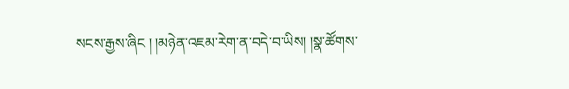སངས་རྒྱས་ཞིང ། །མཉེན་འཇམ་རེག་ན་བདེ་བ་ཡིས། །སྣ་ཚོགས་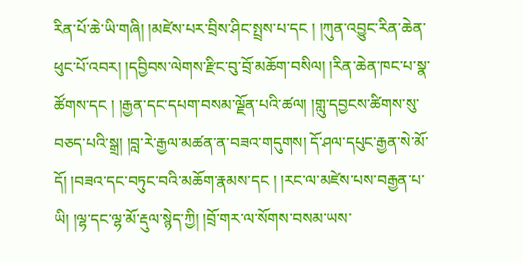རིན་པོ་ཆེ་ཡི་གཞི། །མཛེས་པར་བྲིས་ཤིང་སྤྲས་པ་དང ། །ཀུན་འབྱུང་རིན་ཆེན་ཕུང་པོ་འབར། །དབྱིབས་ལེགས་རྫིང་བུ་བྲོ་མཆོག་བསིལ། །རིན་ཆེན་ཁང་པ་སྣ་ཚོགས་དང ། །རྒྱན་དང་དཔག་བསམ་ལྗོན་པའི་ཚལ། །གླུ་དབྱངས་ཚིགས་སུ་བཅད་པའི་སྒྲ། །བླ་རེ་རྒྱལ་མཚན་ན་བཟའ་གདུགས། དོ་ཤལ་དཔུང་རྒྱན་སེ་མོ་དོ། །བཟའ་དང་བཏུང་བའི་མཆོག་རྣམས་དང ། །རང་ལ་མཛེས་པས་བརྒྱན་པ་ཡི། །ལྷ་དང་ལྷ་མོ་རྡུལ་སྙེད་ཀྱི། །བྲོ་གར་ལ་སོགས་བསམ་ཡས་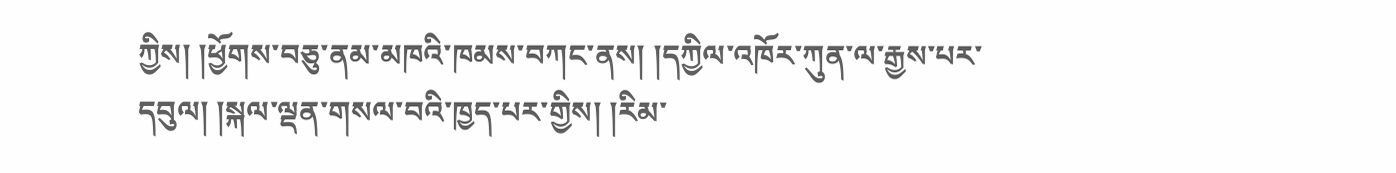ཀྱིས། །ཕྱོགས་བཅུ་ནམ་མཁའི་ཁམས་བཀང་ནས། །དཀྱིལ་འཁོར་ཀུན་ལ་རྒྱས་པར་དབུལ། །སྐལ་ལྡན་གསལ་བའི་ཁྱད་པར་གྱིས། །རིམ་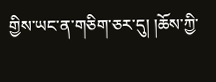གྱིས་ཡང་ན་གཅིག་ཅར་དུ། །ཆོས་ཀྱི་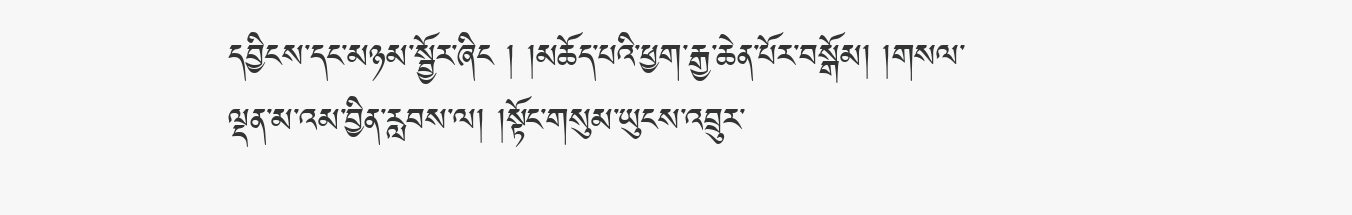དབྱིངས་དང་མཉམ་སྦྱོར་ཞིང ། །མཆོད་པའི་ཕྱག་རྒྱ་ཆེན་པོར་བསྒོམ། །གསལ་ལྡན་མ་འམ་བྱིན་རླབས་ལ། །སྟོང་གསུམ་ཡུངས་འབྲུར་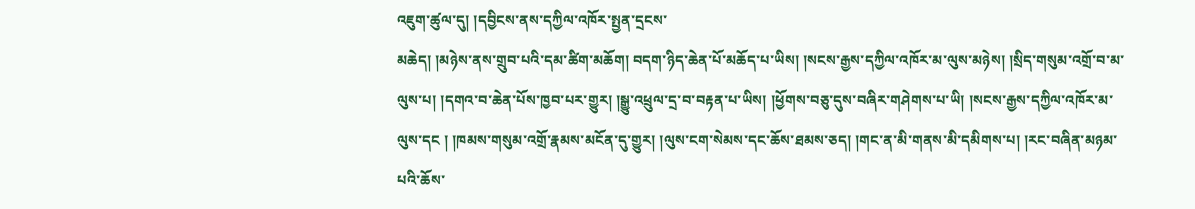འཇུག་ཚུལ་དུ། །དབྱིངས་ནས་དཀྱིལ་འཁོར་སྤྱན་དྲངས་
མཆེད། །མཉེས་ནས་གྲུབ་པའི་དམ་ཚིག་མཆོག། བདག་ཉིད་ཆེན་པོ་མཆོད་པ་ཡིས། །སངས་རྒྱས་དཀྱིལ་འཁོར་མ་ལུས་མཉེས། །སྲིད་གསུམ་འགྲོ་བ་མ་ལུས་པ། །དགའ་བ་ཆེན་པོས་ཁྱབ་པར་གྱུར། །སྒྱུ་འཕྲུལ་དྲ་བ་བརྟན་པ་ཡིས། །ཕྱོགས་བཅུ་དུས་བཞིར་གཤེགས་པ་ཡི། །སངས་རྒྱས་དཀྱིལ་འཁོར་མ་ལུས་དང ། །ཁམས་གསུམ་འགྲོ་རྣམས་མངོན་དུ་གྱུར། །ལུས་ངག་སེམས་དང་ཆོས་ཐམས་ཅད། །གང་ན་མི་གནས་མི་དམིགས་པ། །རང་བཞིན་མཉམ་པའི་ཆོས་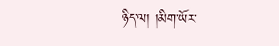ཉིད་ལ། །མིག་ཡོར་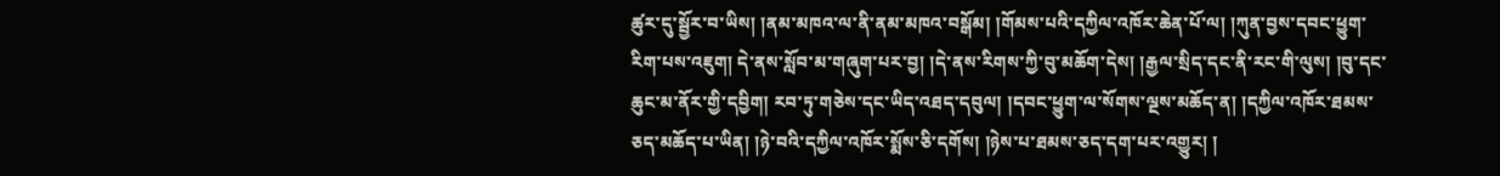ཚུར་དུ་སྦྱོར་བ་ཡིས། །ནམ་མཁའ་ལ་ནི་ནམ་མཁའ་བསྒོམ། །གོམས་པའི་དཀྱིལ་འཁོར་ཆེན་པོ་ལ། །ཀུན་བྱས་དབང་ཕྱུག་རིག་པས་འཇུག། དེ་ནས་སློབ་མ་གཞུག་པར་བྱ། །དེ་ནས་རིགས་ཀྱི་བུ་མཆོག་དེས། །རྒྱལ་སྲིད་དང་ནི་རང་གི་ལུས། །བུ་དང་ཆུང་མ་ནོར་གྱི་དབྱིག། རབ་ཏུ་གཅེས་དང་ཡིད་འཐད་དབུལ། །དབང་ཕྱུག་ལ་སོགས་ལྔས་མཆོད་ན། །དཀྱིལ་འཁོར་ཐམས་ཅད་མཆོད་པ་ཡིན། །ཉེ་བའི་དཀྱིལ་འཁོར་སྨོས་ཅི་དགོས། །ཉེས་པ་ཐམས་ཅད་དག་པར་འགྱུར། །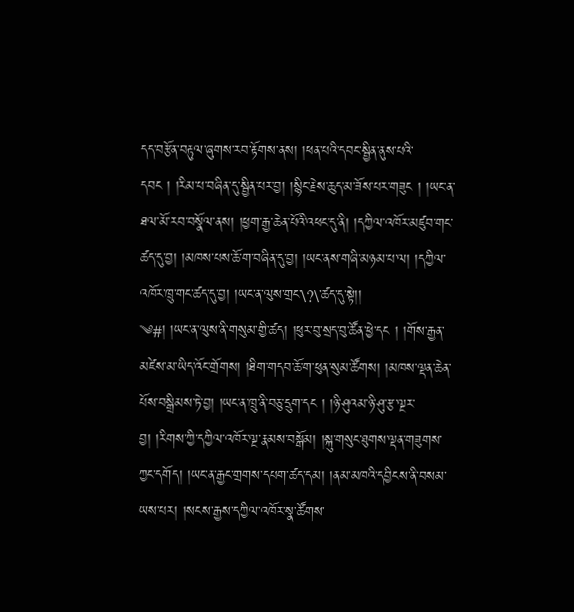དད་བརྩོན་བརྟུལ་ཞུགས་རབ་རྟོགས་ནས། །ཕན་པའི་དབང་སྦྱིན་ནུས་པའི་དབང ། །རིམ་པ་བཞིན་དུ་སྦྱིན་པར་བྱ། །སྙིང་རྗེས་ཆུད་མ་ཟོས་པར་གཟུང ། །ཡང་ན་ཐལ་མོ་རབ་བསྣོལ་ནས། །ཕྱག་རྒྱ་ཆེན་པོའི་འཕང་དུ་ནི། །དཀྱིལ་འཁོར་མཛུབ་གང་ཚད་དུ་བྱ། །མཁས་པས་ཆོ་ག་བཞིན་དུ་བྱ། །ཡང་ནས་གཞི་མཉམ་པ་ལ། །དཀྱིལ་འཁོར་ཁྲུ་གང་ཚད་དུ་བྱ། །ཡང་ན་ལུས་གྲང་\?\་ཚད་དུ་སྟེ།།
༄#། །ཡང་ན་ལུས་ནི་གསུམ་གྱི་ཚད། །ཕུར་བུ་སྲད་བུ་ཚོན་ཕྱེ་དང ། །གོས་རྒྱན་མཛེས་མ་ཡིད་འོང་གྲོགས། །ཐིག་གདབ་ཆོ་ག་ཕུན་སུམ་ཚོགས། །མཁས་ལྡན་ཆེན་པོས་བསྒྲིམས་ཏེ་བྱ། །ཡང་ན་ཁྲུ་ནི་བཅུ་དྲུག་དང ། །ཉི་ཤུའམ་ཉི་ཤུ་རྩ་ལྔར་བྱ། །རིགས་ཀྱི་དཀྱིལ་འཁོར་ལྔ་རྣམས་བསྒོམ། །སྐུ་གསུང་ཐུགས་ལྡན་གཟུགས་ཀྱང་དགོད། །ཡང་ན་རྒྱང་གྲགས་དཔག་ཚད་དམ། །ནམ་མཁའི་དབྱིངས་ནི་བསམ་ཡས་པར། །སངས་རྒྱས་དཀྱིལ་འཁོར་སྣ་ཚོགས་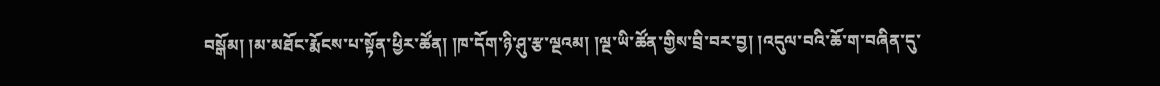བསྒོམ། །མ་མཐོང་རྨོངས་པ་སྟོན་ཕྱིར་ཚོན། །ཁ་དོག་ཉི་ཤུ་རྩ་ལྔའམ། །ལྔ་ཡི་ཚོན་གྱིས་བྲི་བར་བྱ། །འདུལ་བའི་ཆོ་ག་བཞིན་དུ་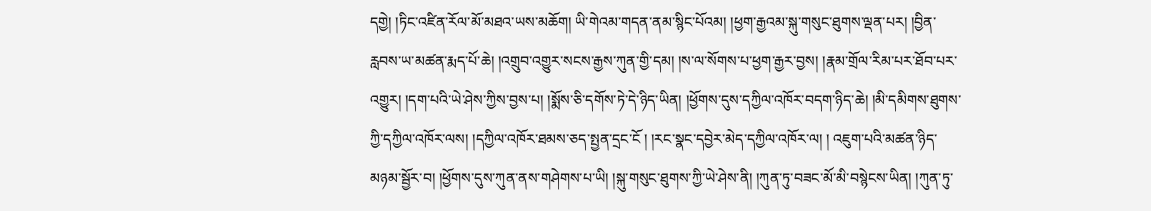དགྱེ། །ཏིང་འཛིན་རོལ་མོ་མཐའ་ཡས་མཆོག། ཡི་གེའམ་གདན་ནམ་སྙིང་པོའམ། །ཕྱག་རྒྱའམ་སྐུ་གསུང་ཐུགས་ལྡན་པར། །བྱིན་རླབས་ཡ་མཚན་རྨད་པོ་ཆེ། །འགྲུབ་འགྱུར་སངས་རྒྱས་ཀུན་གྱི་དམ། །ས་ལ་སོགས་པ་ཕྱག་རྒྱར་བྱས། །རྣམ་གྲོལ་རིམ་པར་ཐོབ་པར་འགྱུར། །དག་པའི་ཡེ་ཤེས་ཀྱིས་བྱས་པ། །སྨོས་ཅི་དགོས་ཏེ་དེ་ཉིད་ཡིན། །ཕྱོགས་དུས་དཀྱིལ་འཁོར་བདག་ཉིད་ཆེ། །མི་དམིགས་ཐུགས་ཀྱི་དཀྱིལ་འཁོར་ལས། །དཀྱིལ་འཁོར་ཐམས་ཅད་སྤྱན་དྲང་ངོ ། །རང་སྣང་དབྱེར་མེད་དཀྱིལ་འཁོར་ལ། ། འཇུག་པའི་མཚན་ཉིད་མཉམ་སྦྱོར་བ། །ཕྱོགས་དུས་ཀུན་ནས་གཤེགས་པ་ཡི། །སྐུ་གསུང་ཐུགས་ཀྱི་ཡེ་ཤེས་ནི། །ཀུན་ཏུ་བཟང་མོ་མི་བསྙེངས་ཡིན། །ཀུན་ཏུ་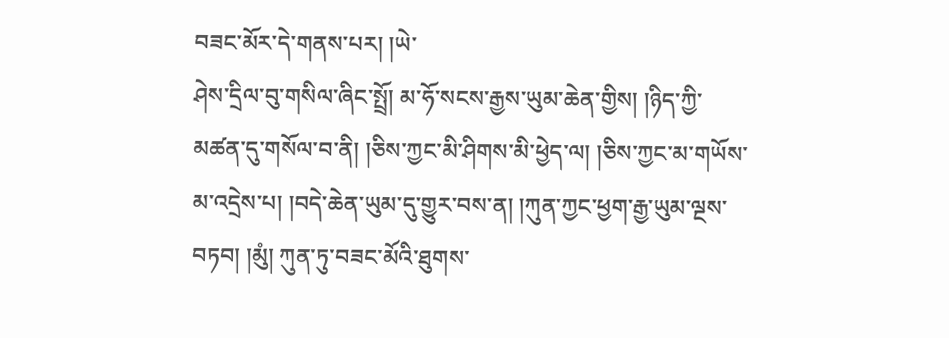བཟང་མོར་དེ་གནས་པར། །ཡེ་
ཤེས་དྲིལ་བུ་གསིལ་ཞིང་སྤྲོ། མ་ཧོ་སངས་རྒྱས་ཡུམ་ཆེན་གྱིས། །ཉིད་ཀྱི་མཚན་དུ་གསོལ་བ་ནི། །ཅིས་ཀྱང་མི་ཤིགས་མི་ཕྱེད་ལ། །ཅིས་ཀྱང་མ་གཡོས་མ་འདྲེས་པ། །བདེ་ཆེན་ཡུམ་དུ་གྱུར་བས་ན། །ཀུན་ཀྱང་ཕྱག་རྒྱ་ཡུམ་ལྔས་བཏབ། །མུཾ། ཀུན་ཏུ་བཟང་མོའི་ཐུགས་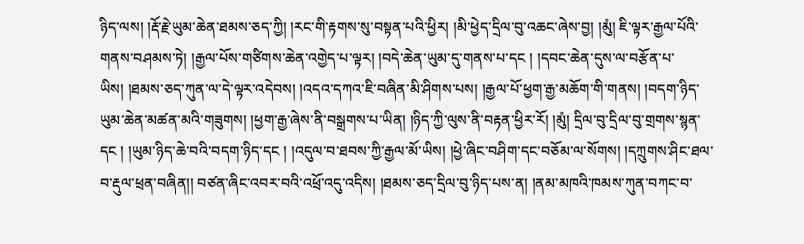ཉིད་ལས། །རྡོ་རྗེ་ཡུམ་ཆེན་ཐམས་ཅད་ཀྱི། །རང་གི་རྟགས་སུ་བསྟན་པའི་ཕྱིར། །མི་ཕྱེད་དྲིལ་བུ་འཆང་ཞེས་བྱ། །མུཾ། ཇི་ལྟར་རྒྱལ་པོའི་གནས་བཤམས་ཏེ། །རྒྱལ་པོས་གཙིགས་ཆེན་འགྱེད་པ་ལྟར། །བདེ་ཆེན་ཡུམ་དུ་གནས་པ་དང ། །དབང་ཆེན་དུས་ལ་བརྩོན་པ་ཡིས། །ཐམས་ཅད་ཀུན་ལ་དེ་ལྟར་འདེབས། །འདའ་དཀའ་ཇི་བཞིན་མི་ཤིགས་པས། །རྒྱལ་པོ་ཕྱག་རྒྱ་མཆོག་གི་གནས། །བདག་ཉིད་ཡུམ་ཆེན་མཚན་མའི་གཟུགས། །ཕྱག་རྒྱ་ཞེས་ནི་བསྒྲགས་པ་ཡིན། །ཉིད་ཀྱི་ལུས་ནི་བརྟན་ཕྱིར་རོ། །མུཾ། དྲིལ་བུ་དྲིལ་བུ་གྲགས་སྙན་དང ། །ཡུམ་ཉིད་ཆེ་བའི་བདག་ཉིད་དང ། །འདུལ་བ་ཐབས་ཀྱི་རྒྱལ་མོ་ཡིས། །ཕྱེ་ཞིང་བཤིག་དང་བཅོམ་ལ་སོགས། །དཀྲུགས་ཤིང་ཐལ་བ་རྡུལ་ཕྲན་བཞིན།། བཙན་ཞིང་འབར་བའི་འཕྲོ་འདུ་འདིས། །ཐམས་ཅད་དྲིལ་བུ་ཉིད་པས་ན། །ནམ་མཁའི་ཁམས་ཀུན་བཀང་བ་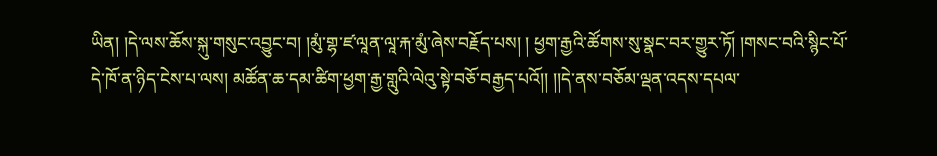ཡིན། །དེ་ལས་ཆོས་སྐུ་གསུང་འབྱུང་བ། །མུཾ་གྷ་ཛ་ལཱན་ལཱ་རྐ་མུཾ་ཞེས་བརྗོད་པས། ། ཕྱག་རྒྱའི་ཚོགས་སུ་སྣང་བར་གྱུར་ཏོ། །གསང་བའི་སྙིང་པོ་དེ་ཁོ་ན་ཉིད་ངེས་པ་ལས། མཚོན་ཆ་དམ་ཚིག་ཕྱག་རྒྱ་གླུའི་ལེའུ་སྟེ་བཅོ་བརྒྱད་པའོ།། །།དེ་ནས་བཅོམ་ལྡན་འདས་དཔལ་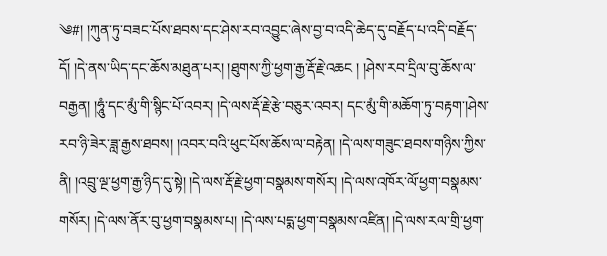༄#། །ཀུན་ཏུ་བཟང་པོས་ཐབས་དང་ཤེས་རབ་འབྱུང་ཞེས་བྱ་བ་འདི་ཆེད་དུ་བརྗོད་པ་འདི་བརྗོད་དོ། །དེ་ནས་ཡིད་དང་ཆོས་མཐུན་པར། །ཐུགས་ཀྱི་ཕྱག་རྒྱ་རྡོ་རྗེ་འཆང ། །ཤེས་རབ་དྲིལ་བུ་ཆོས་ལ་བརྒྱན། །ཧཱུཾ་དང་མུཾ་གི་སྙིང་པོ་འབར། །དེ་ལས་རྡོ་རྗེ་རྩེ་བཅུར་འབར། དང་མུཾ་གི་མཆོག་ཏུ་བརྟག་།ཤེས་རབ་ཉི་ཟེར་ཟླ་རྒྱས་ཐབས། །འབར་བའི་ཕུང་པོས་ཆོས་ལ་བརྟེན། །དེ་ལས་གཟུང་ཐབས་གཉིས་ཀྱིས་ནི། །འབྲུ་ལྔ་ཕྱག་རྒྱ་ཉིད་དུ་སྟེ། །དེ་ལས་རྡོ་རྗེ་ཕྱག་བསྣམས་གསོར། །དེ་ལས་འཁོར་ལོ་ཕྱག་བསྣམས་གསོར། །དེ་ལས་ནོར་བུ་ཕྱག་བསྣམས་པ། །དེ་ལས་པདྨ་ཕྱག་བསྣམས་འཛིན། །དེ་ལས་རལ་གྲི་ཕྱག་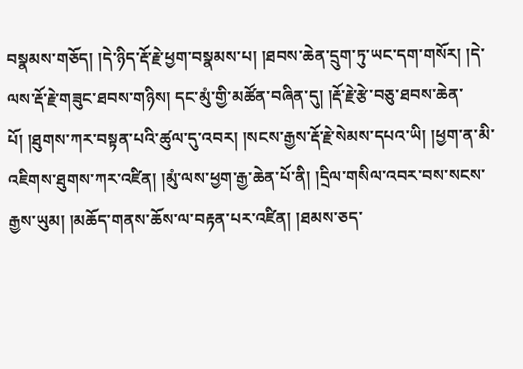བསྣམས་གཅོད། །དེ་ཉིད་རྡོ་རྗེ་ཕྱག་བསྣམས་པ། །ཐབས་ཆེན་དྲུག་ཏུ་ཡང་དག་གསོར། །དེ་ལས་རྡོ་རྗེ་གཟུང་ཐབས་གཉིས། དང་མུཾ་གྱི་མཚོན་བཞིན་དུ། །རྡོ་རྗེ་རྩེ་བཅུ་ཐབས་ཆེན་པོ། །ཐུགས་ཀར་བསྟན་པའི་ཚུལ་དུ་འབར། །སངས་རྒྱས་རྡོ་རྗེ་སེམས་དཔའ་ཡི། །ཕྱག་ན་མི་འཇིགས་ཐུགས་ཀར་འཛིན། །མུཾ་ལས་ཕྱག་རྒྱ་ཆེན་པོ་ནི། །དྲིལ་གསིལ་འབར་བས་སངས་རྒྱས་ཡུམ། །མཆོད་གནས་ཆོས་ལ་བརྟན་པར་འཛིན། །ཐམས་ཅད་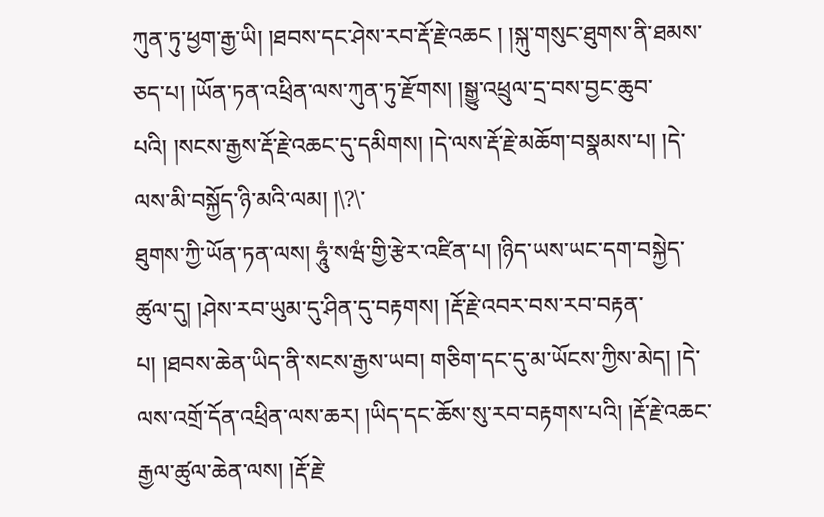ཀུན་ཏུ་ཕྱག་རྒྱ་ཡི། །ཐབས་དང་ཤེས་རབ་རྡོ་རྗེ་འཆང ། །སྐུ་གསུང་ཐུགས་ནི་ཐམས་ཅད་པ། །ཡོན་ཏན་འཕྲིན་ལས་ཀུན་ཏུ་རྫོགས། །སྒྱུ་འཕྲུལ་དྲ་བས་བྱང་ཆུབ་པའི། །སངས་རྒྱས་རྡོ་རྗེ་འཆང་དུ་དམིགས། །དེ་ལས་རྡོ་རྗེ་མཆོག་བསྣམས་པ། །དེ་ལས་མི་བསྐྱོད་ཉི་མའི་ལམ། །\?\་
ཐུགས་ཀྱི་ཡོན་ཏན་ལས། ཧཱུཾ་སཝཾ་གྱི་རྩེར་འཛིན་པ། །ཉིད་ཡས་ཡང་དག་བསྐྱེད་ཚུལ་དུ། །ཤེས་རབ་ཡུམ་དུ་ཤིན་དུ་བརྟགས། །རྡོ་རྗེ་འབར་བས་རབ་བརྟན་པ། །ཐབས་ཆེན་ཡིད་ནི་སངས་རྒྱས་ཡབ། གཅིག་དང་དུ་མ་ཡོངས་ཀྱིས་མེད། །དེ་ལས་འགྲོ་དོན་འཕྲིན་ལས་ཆར། །ཡིད་དང་ཆོས་སུ་རབ་བརྟགས་པའི། །རྡོ་རྗེ་འཆང་རྒྱལ་ཚུལ་ཆེན་ལས། །རྡོ་རྗེ་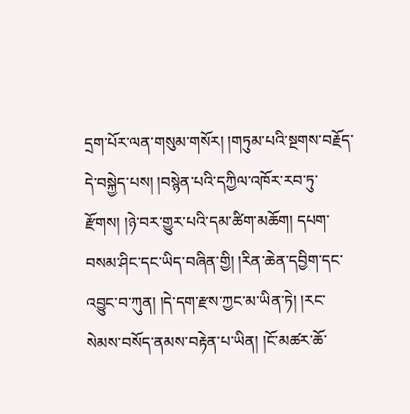དྲག་པོར་ལན་གསུམ་གསོར། །གཏུམ་པའི་སྔགས་བརྗོད་དེ་བསྐྱེད་པས། །བསྙེན་པའི་དཀྱིལ་འཁོར་རབ་ཏུ་རྫོགས། །ཉེ་བར་གྱུར་པའི་དམ་ཚིག་མཆོག། དཔག་བསམ་ཤིང་དང་ཡིད་བཞིན་གྱི། །རིན་ཆེན་དབྱིག་དང་འབྱུང་བ་ཀུན། །དེ་དག་རྫས་ཀྱང་མ་ཡིན་ཏེ། །རང་སེམས་བསོད་ནམས་བརྟེན་པ་ཡིན། །ངོ་མཚར་ཆོ་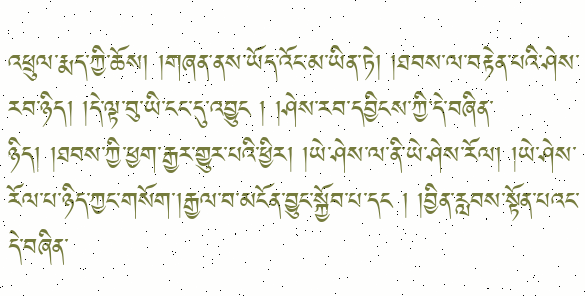འཕྲུལ་རྨད་ཀྱི་ཆོས། །གཞན་ནས་ཡོད་འོང་མ་ཡིན་ཏེ། །ཐབས་ལ་བརྟེན་པའི་ཤེས་རབ་ཉིད། །དེ་ལྟ་བུ་ཡི་ངང་དུ་འབྱུང ། །ཤེས་རབ་དབྱིངས་ཀྱི་དེ་བཞིན་ཉིད། །ཐབས་ཀྱི་ཕྱག་རྒྱར་གྱུར་པའི་ཕྱིར། །ཡེ་ཤེས་ལ་ནི་ཡེ་ཤེས་རོལ། །ཡེ་ཤེས་རོལ་པ་ཉིད་ཀྱང་གསོག་།རྒྱལ་བ་མངོན་བྱུང་སྐྱོབ་པ་དང ། །བྱིན་རླབས་སྟོན་པའང་དེ་བཞིན་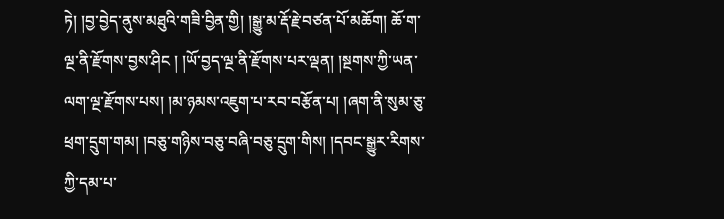ཏེ། །བྱ་བྱེད་ནུས་མཐུའི་གཟི་བྱིན་གྱི། །སྒྱུ་མ་རྡོ་རྗེ་བཙན་པོ་མཆོག། ཆོ་ག་ལྔ་ནི་རྫོགས་བྱས་ཤིང ། །ཡོ་བྱད་ལྔ་ནི་རྫོགས་པར་ལྡན། །སྔགས་ཀྱི་ཡན་ལག་ལྔ་རྫོགས་པས། །མ་ཉམས་འཇུག་པ་རབ་བརྩོན་པ། །ཞག་ནི་སུམ་ཅུ་ཕྲག་དྲུག་གམ། །བཅུ་གཉིས་བཅུ་བཞི་བཅུ་དྲུག་གིས། །དབང་སྒྱུར་རིགས་ཀྱི་དམ་པ་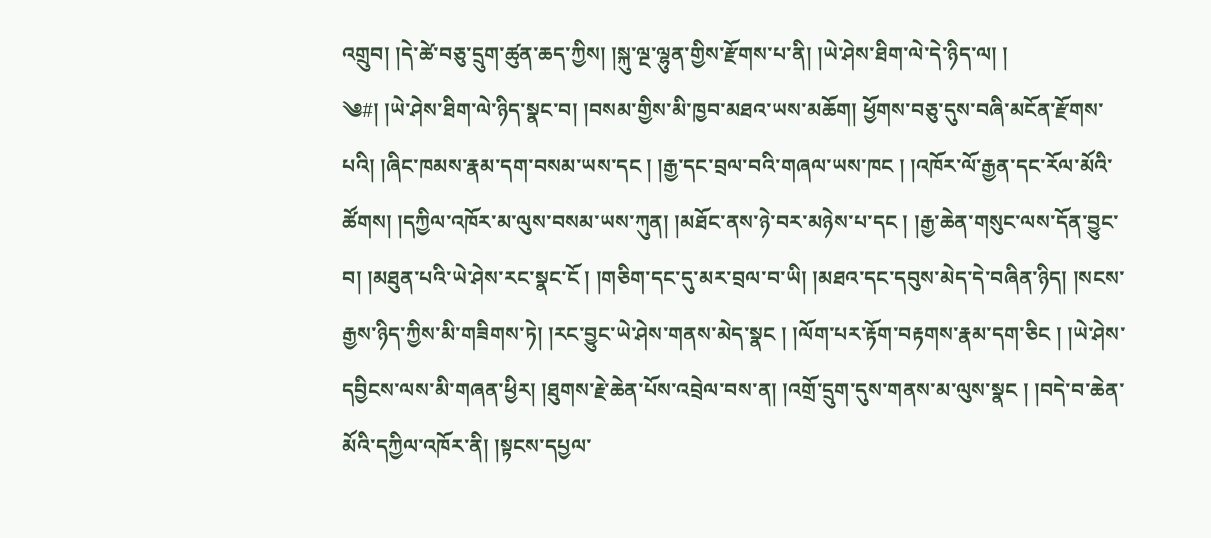འགྲུབ། །དེ་ཚེ་བཅུ་དྲུག་ཚུན་ཆད་ཀྱིས། །སྐུ་ལྔ་ལྷུན་གྱིས་རྫོགས་པ་ནི། །ཡེ་ཤེས་ཐིག་ལེ་དེ་ཉིད་ལ། །
༄#། །ཡེ་ཤེས་ཐིག་ལེ་ཉིད་སྣང་བ། །བསམ་གྱིས་མི་ཁྱབ་མཐའ་ཡས་མཆོག། ཕྱོགས་བཅུ་དུས་བཞི་མངོན་རྫོགས་པའི། །ཞིང་ཁམས་རྣམ་དག་བསམ་ཡས་དང ། །རྒྱ་དང་བྲལ་བའི་གཞལ་ཡས་ཁང ། །འཁོར་ལོ་རྒྱན་དང་རོལ་མོའི་ཚོགས། །དཀྱིལ་འཁོར་མ་ལུས་བསམ་ཡས་ཀུན། །མཐོང་ནས་ཉེ་བར་མཉེས་པ་དང ། །རྒྱ་ཆེན་གསུང་ལས་དོན་བྱུང་བ། །མཐུན་པའི་ཡེ་ཤེས་རང་སྣང་ངོ ། །གཅིག་དང་དུ་མར་བྲལ་བ་ཡི། །མཐའ་དང་དབུས་མེད་དེ་བཞིན་ཉིད། །སངས་རྒྱས་ཉིད་ཀྱིས་མི་གཟིགས་ཏེ། །རང་བྱུང་ཡེ་ཤེས་གནས་མེད་སྣང ། །ལོག་པར་རྟོག་བརྟགས་རྣམ་དག་ཅིང ། །ཡེ་ཤེས་དབྱིངས་ལས་མི་གཞན་ཕྱིར། །ཐུགས་རྗེ་ཆེན་པོས་འབྲེལ་བས་ན། །འགྲོ་དྲུག་དུས་གནས་མ་ལུས་སྣང ། །བདེ་བ་ཆེན་མོའི་དཀྱིལ་འཁོར་ནི། །སྟངས་དཔྱལ་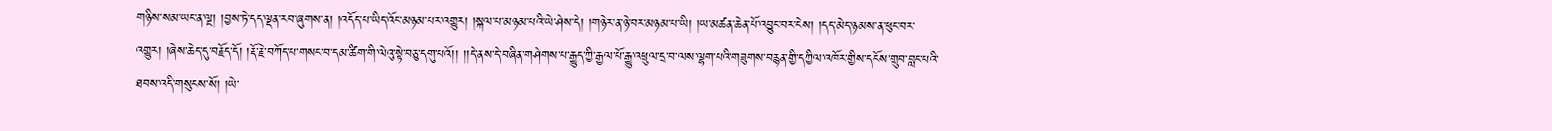གཉིས་སམ་ཡང་ན་ལྔ། །བྱས་ཏེ་དད་ལྡན་རབ་ཞུགས་ན། །འདོད་པ་ཡིད་འོང་མཉམ་པར་འགྱུར། །སྐལ་པ་མཉམ་པའི་ཡེ་ཤེས་དེ། །གཉེར་ན་ཉེ་བར་མཉམ་པ་ཡི། །ཡ་མཚན་ཆེན་པོ་འབྱུང་བར་ངེས། །དད་མེད་ཉམས་ན་ཕུང་བར་འགྱུར། །ཞེས་ཆེད་དུ་བརྗོད་དོ། །རྡོ་རྗེ་བཀོད་པ་གསང་བ་དམ་ཚིག་གི་ལེའུ་སྟེ་བཅུ་དགུ་པའོ།། །།དེ་ནས་དེ་བཞིན་གཤེགས་པ་རྒྱུད་ཀྱི་རྒྱལ་པོ་རྒྱུ་འཕྲུལ་དྲ་བ་ལས་ལྷག་པའི་གཟུགས་བརྙན་གྱི་དཀྱིལ་འཁོར་གྱིས་དངོས་གྲུབ་བླང་པའི་ཐབས་འདི་གསུངས་སོ། །ཡེ་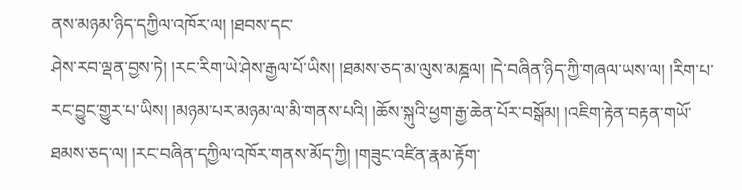ནས་མཉམ་ཉིད་དཀྱིལ་འཁོར་ལ། །ཐབས་དང་
ཤེས་རབ་ལྡན་བྱས་ཏེ། །རང་རིག་ཡེ་ཤེས་རྒྱལ་པོ་ཡིས། །ཐམས་ཅད་མ་ལུས་མཎྜལ། །དེ་བཞིན་ཉིད་ཀྱི་གཞལ་ཡས་ལ། །རིག་པ་རང་བྱུང་གྱུར་པ་ཡིས། །མཉམ་པར་མཉམ་ལ་མི་གནས་པའི། །ཆོས་སྐུའི་ཕྱག་རྒྱ་ཆེན་པོར་བསྒོམ། །འཇིག་རྟེན་བརྟན་གཡོ་ཐམས་ཅད་ལ། །རང་བཞིན་དཀྱིལ་འཁོར་གནས་མོད་ཀྱི། །གཟུང་འཛིན་རྣམ་རྟོག་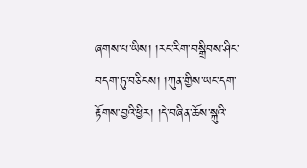ཞགས་པ་ཡིས། །རང་རིག་བསྒྲིབས་ཤིང་བདག་ཏུ་བཅིངས། །ཀུན་གྱིས་ཡང་དག་རྟོགས་བྱའི་ཕྱིར། །དེ་བཞིན་ཆོས་སྐུའི་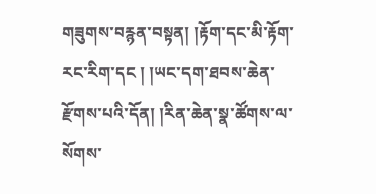གཟུགས་བརྙན་བསྟན། །རྟོག་དང་མི་རྟོག་རང་རིག་དང ། །ཡང་དག་ཐབས་ཆེན་རྫོགས་པའི་དོན། །རིན་ཆེན་སྣ་ཚོགས་ལ་སོགས་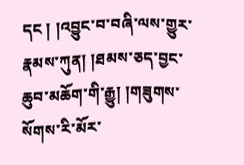དང ། །འབྱུང་བ་བཞི་ལས་གྱུར་རྣམས་ཀུན། །ཐམས་ཅད་བྱང་ཆུབ་མཆོག་གི་རྒྱུ། །གཟུགས་སོགས་རི་མོར་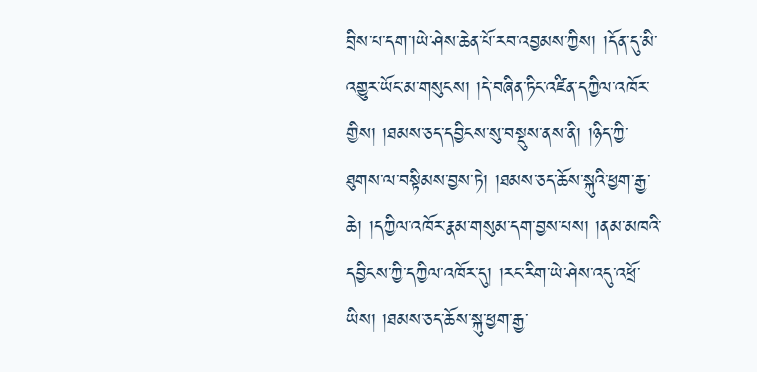བྲིས་པ་དག་།ཡེ་ཤེས་ཆེན་པོ་རབ་འབྱམས་ཀྱིས། །དོན་དུ་མི་འགྱུར་ཡོང་མ་གསུངས། །དེ་བཞིན་ཏིང་འཛིན་དཀྱིལ་འཁོར་གྱིས། །ཐམས་ཅད་དབྱིངས་སུ་བསྡུས་ནས་ནི། །ཉིད་ཀྱི་ཐུགས་ལ་བསྟིམས་བྱས་ཏེ། །ཐམས་ཅད་ཆོས་སྐུའི་ཕྱག་རྒྱ་ཆེ། །དཀྱིལ་འཁོར་རྣམ་གསུམ་དག་བྱས་པས། །ནམ་མཁའི་དབྱིངས་ཀྱི་དཀྱིལ་འཁོར་དུ། །རང་རིག་ཡེ་ཤེས་འདུ་འཕྲོ་ཡིས། །ཐམས་ཅད་ཆོས་སྐུ་ཕྱག་རྒྱ་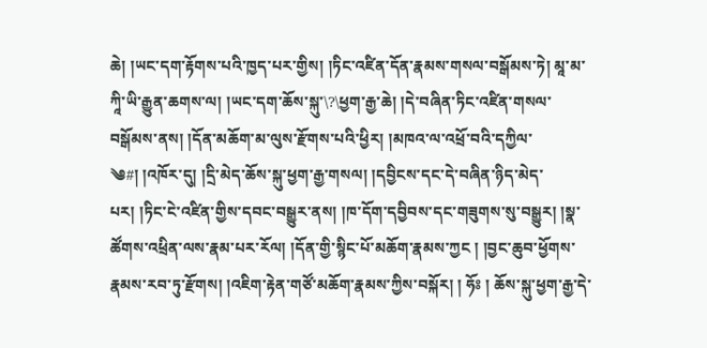ཆེ། །ཡང་དག་རྟོགས་པའི་ཁྱད་པར་གྱིས། །ཏིང་འཛིན་དོན་རྣམས་གསལ་བསྒོམས་ཏེ། མཱ་མ་ཀཱི་ཡི་རྒྱུན་ཆགས་ལ། །ཡང་དག་ཆོས་སྐུ་\?\ཕྱག་རྒྱ་ཆེ། །དེ་བཞིན་ཏིང་འཛིན་གསལ་བསྒོམས་ནས། །དོན་མཆོག་མ་ལུས་རྫོགས་པའི་ཕྱིར། །མཁའ་ལ་འཕྲོ་བའི་དཀྱིལ་
༄#། །འཁོར་དུ། །དྲི་མེད་ཆོས་སྐུ་ཕྱག་རྒྱ་གསལ། །དབྱིངས་དང་དེ་བཞིན་ཉིད་མེད་པར། །ཏིང་ངེ་འཛིན་གྱིས་དབང་བསྒྱུར་ནས། །ཁ་དོག་དབྱིབས་དང་གཟུགས་སུ་བསྒྱུར། །སྣ་ཚོགས་འཕྲིན་ལས་རྣམ་པར་རོལ། །དོན་གྱི་སྙིང་པོ་མཆོག་རྣམས་ཀྱང ། །བྱང་ཆུབ་ཕྱོགས་རྣམས་རབ་ཏུ་རྫོགས། །འཇིག་རྟེན་གཙོ་མཆོག་རྣམས་ཀྱིས་བསྐོར། ། ཧོཿ ། ཆོས་སྐུ་ཕྱག་རྒྱ་དེ་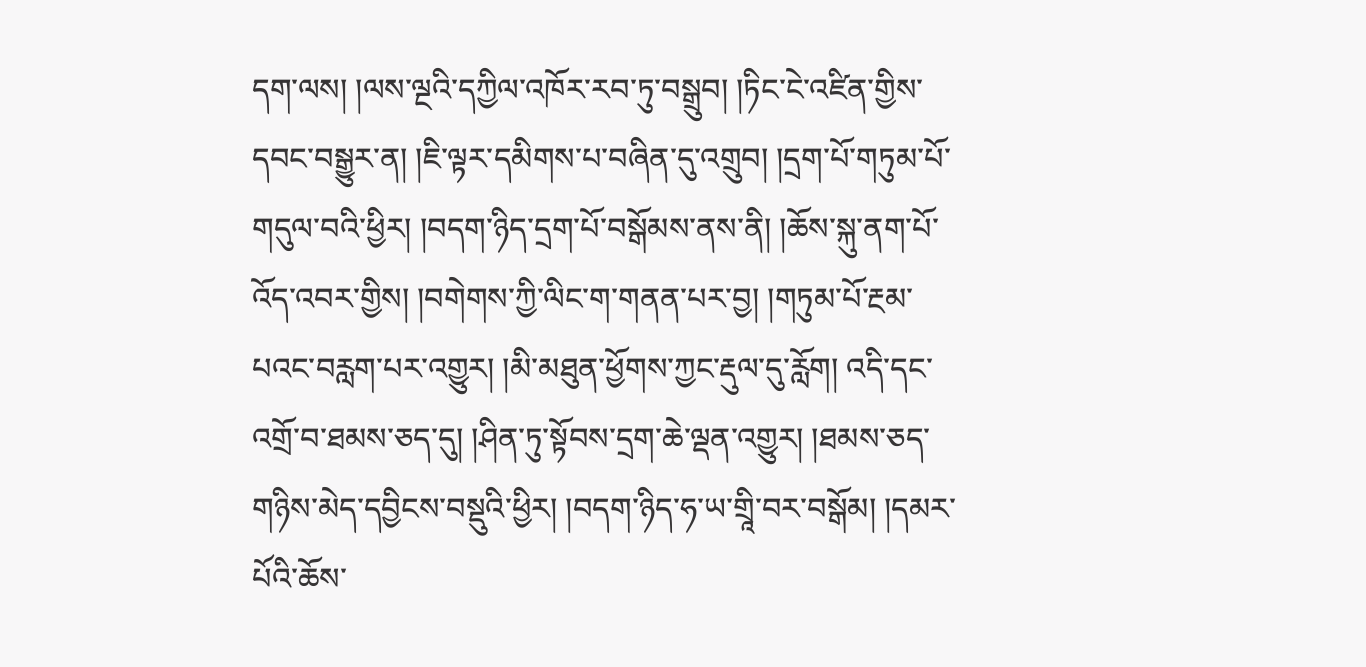དག་ལས། །ལས་ལྔའི་དཀྱིལ་འཁོར་རབ་ཏུ་བསྒྲུབ། །ཏིང་ངེ་འཛིན་གྱིས་དབང་བསྒྱུར་ན། །ཇི་ལྟར་དམིགས་པ་བཞིན་དུ་འགྲུབ། །དྲག་པོ་གཏུམ་པོ་གདུལ་བའི་ཕྱིར། །བདག་ཉིད་དྲག་པོ་བསྒོམས་ནས་ནི། །ཆོས་སྐུ་ནག་པོ་འོད་འབར་གྱིས། །བགེགས་ཀྱི་ལིང་ག་གནན་པར་བྱ། །གཏུམ་པོ་རྔམ་པའང་བརླག་པར་འགྱུར། །མི་མཐུན་ཕྱོགས་ཀྱང་རྡུལ་དུ་རློག། འདི་དང་འགྲོ་བ་ཐམས་ཅད་དུ། །ཤིན་ཏུ་སྟོབས་དྲག་ཆེ་ལྡན་འགྱུར། །ཐམས་ཅད་གཉིས་མེད་དབྱིངས་བསྡུའི་ཕྱིར། །བདག་ཉིད་ཧ་ཡ་གྲཱི་བར་བསྒོམ། །དམར་པོའི་ཆོས་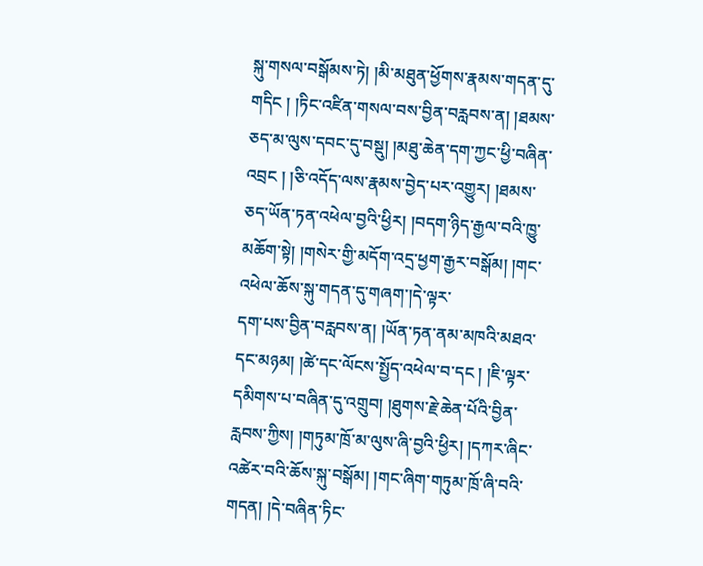སྐུ་གསལ་བསྒོམས་ཏེ། །མི་མཐུན་ཕྱོགས་རྣམས་གདན་དུ་གདིང ། །ཏིང་འཛིན་གསལ་བས་བྱིན་བརླབས་ན། །ཐམས་ཅད་མ་ལུས་དབང་དུ་བསྡུ། །མཐུ་ཆེན་དག་ཀྱང་ཕྱི་བཞིན་འབྲང ། །ཅི་འདོད་ལས་རྣམས་བྱེད་པར་འགྱུར། །ཐམས་ཅད་ཡོན་ཏན་འཕེལ་བྱའི་ཕྱིར། །བདག་ཉིད་རྒྱལ་བའི་ཁྱུ་མཆོག་སྟེ། །གསེར་གྱི་མདོག་འདྲ་ཕྱག་རྒྱར་བསྒོམ། །གང་འཕེལ་ཆོས་སྐུ་གདན་དུ་གཞག་།དེ་ལྟར་
དག་པས་བྱིན་བརླབས་ན། །ཡོན་ཏན་ནམ་མཁའི་མཐའ་དང་མཉམ། །ཚེ་དང་ལོངས་སྤྱོད་འཕེལ་བ་དང ། །ཇི་ལྟར་དམིགས་པ་བཞིན་དུ་འགྲུབ། །ཐུགས་རྗེ་ཆེན་པོའི་བྱིན་རླབས་ཀྱིས། །གཏུམ་ཁྲོ་མ་ལུས་ཞི་བྱའི་ཕྱིར། །དཀར་ཞིང་འཚེར་བའི་ཆོས་སྐུ་བསྒོམ། །གང་ཞིག་གཏུམ་ཁྲོ་ཞི་བའི་གདན། །དེ་བཞིན་ཏིང་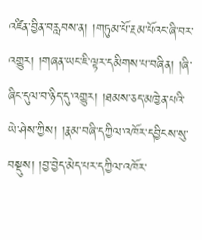འཛིན་བྱིན་བརླབས་ན། །གཏུམ་པོ་རྔམ་པོའང་ཞི་བར་འགྱུར། །གཞན་ཡང་ཇི་ལྟར་དམིགས་པ་བཞིན། །ཞི་ཞིང་དུལ་བ་ཉིད་དུ་འགྱུར། །ཐམས་ཅད་མཁྱེན་པའི་ཡེ་ཤེས་ཀྱིས། །རྣམ་བཞི་དཀྱིལ་འཁོར་དབྱིངས་སུ་བསྡུས། །བྱ་བྱེད་མེད་པར་དཀྱིལ་འཁོར་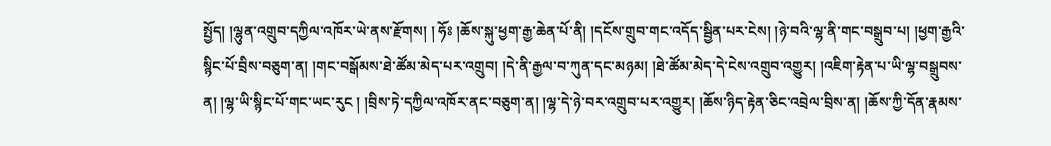སྤྱོད། །ལྷུན་འགྲུབ་དཀྱིལ་འཁོར་ཡེ་ནས་རྫོགས། ། ཧོཿ །ཆོས་སྐུ་ཕྱག་རྒྱ་ཆེན་པོ་ནི། །དངོས་གྲུབ་གང་འདོད་སྦྱིན་པར་ངེས། །ཉེ་བའི་ལྷ་ནི་གང་བསྒྲུབ་པ། །ཕྱག་རྒྱའི་སྙིང་པོ་བྲིས་བཅུག་ན། །གང་བསྒོམས་ཐེ་ཚོམ་མེད་པར་འགྲུབ། །དེ་ནི་རྒྱལ་བ་ཀུན་དང་མཉམ། །ཐེ་ཚོམ་མེད་དེ་ངེས་འགྲུབ་འགྱུར། །འཇིག་རྟེན་པ་ཡི་ལྷ་བསྒྲུབས་ན། །ལྷ་ཡི་སྙིང་པོ་གང་ཡང་རུང ། །བྲིས་ཏེ་དཀྱིལ་འཁོར་ནང་བཅུག་ན། །ལྷ་དེ་ཉེ་བར་འགྲུབ་པར་འགྱུར། །ཆོས་ཉིད་རྟེན་ཅིང་འབྲེལ་བྲིས་ན། །ཆོས་ཀྱི་དོན་རྣམས་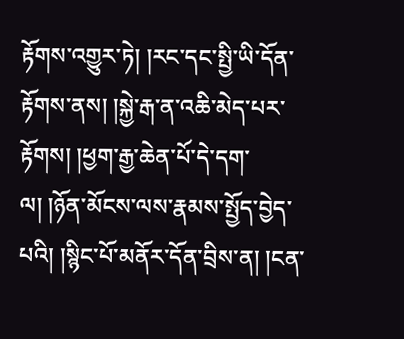རྟོགས་འགྱུར་ཏེ། །རང་དང་སྤྱི་ཡི་དོན་རྟོགས་ནས། །སྐྱེ་རྒ་ན་འཆི་མེད་པར་རྟོགས། །ཕྱག་རྒྱ་ཆེན་པོ་དེ་དག་ལ། །ཉོན་མོངས་ལས་རྣམས་སྤྱོད་བྱེད་པའི། །སྙིང་པོ་མནོར་དོན་བྲིས་ན། །ངན་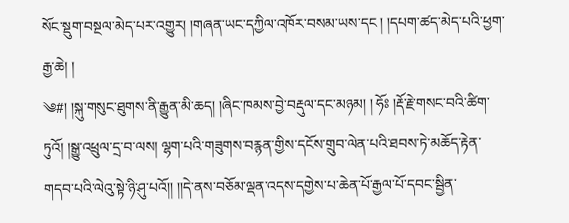སོང་སྡུག་བསྔལ་མེད་པར་འགྱུར། །གཞན་ཡང་དཀྱིལ་འཁོར་བསམ་ཡས་དང ། །དཔག་ཚད་མེད་པའི་ཕྱག་རྒྱ་ཆེ། །
༄#། །སྐུ་གསུང་ཐུགས་ནི་རྒྱུན་མི་ཆད། །ཞིང་ཁམས་བྱེ་བརྡུལ་དང་མཉམ། ། ཧོཿ །རྡོ་རྗེ་གསང་བའི་ཚིག་ཏུའོ། །སྒྱུ་འཕྲུལ་དྲ་བ་ལས། ལྷག་པའི་གཟུགས་བརྙན་གྱིས་དངོས་གྲུབ་ལེན་པའི་ཐབས་ཏེ་མཆོད་རྟེན་གདབ་པའི་ལེའུ་སྟེ་ཉི་ཤུ་པའོ།། །།དེ་ནས་བཅོམ་ལྡན་འདས་དགྱེས་པ་ཆེན་པོ་རྒྱལ་པོ་དབང་སྦྱིན་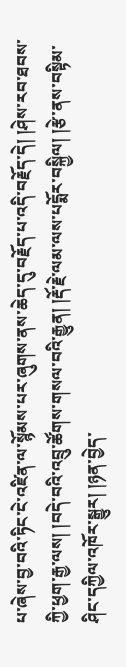པ་ཞེས་བྱ་བའི་ཏིང་ངེ་འཛིན་ལ་སྙོམས་པར་ཞུགས་ནས་ཆེད་དུ་བརྗོད་པ་འདི་བརྗོད་དེ། །ཤེས་རབ་ཐབས་ཀྱི་ཕྱག་རྒྱ་ལས། །བདེ་བའི་འབྲུ་ཚོགས་གསལ་བའི་རྒྱུན། །རྡོ་རྗེ་ལམ་ལས་པདྨོར་བསྐྱིལ། །རྩེ་ནས་བསྟིམ་ཤིང་དཀྱིལ་འཁོར་སྒྱུར། །ཉན་བྱེད་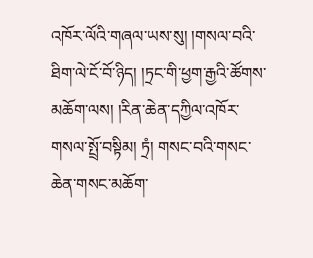འཁོར་ལོའི་གཞལ་ཡས་སུ། །གསལ་བའི་ཐིག་ལེ་ངོ་བོ་ཉིད། །ཏྲང་གི་ཕྱག་རྒྱའི་ཚོགས་མཆོག་ལས། །རིན་ཆེན་དཀྱིལ་འཁོར་གསལ་སྤྲོ་བསྟིམ། ཏྲཾ། གསང་བའི་གསང་ཆེན་གསང་མཆོག་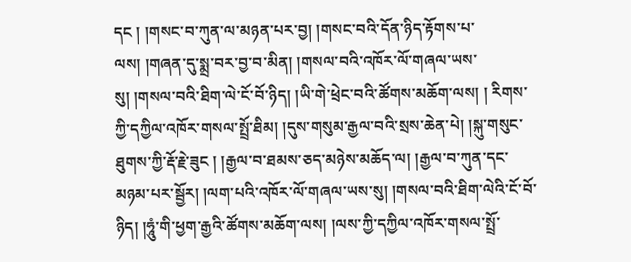དང ། །གསང་བ་ཀུན་ལ་མཉན་པར་བྱ། །གསང་བའི་དོན་ཉིད་རྟོགས་པ་ལས། །གཞན་དུ་སྨྲ་བར་བྱ་བ་མིན། །གསལ་བའི་འཁོར་ལོ་གཞལ་ཡས་སུ། །གསལ་བའི་ཐིག་ལེ་ངོ་བོ་ཉིད། །ཡི་གེ་ཕྲེང་བའི་ཚོགས་མཆོག་ལས། ། རིགས་ཀྱི་དཀྱིལ་འཁོར་གསལ་སྤྲོ་ཐིམ། །དུས་གསུམ་རྒྱལ་བའི་སྲས་ཆེན་པེ། །སྐུ་གསུང་ཐུགས་ཀྱི་རྡོ་རྗེ་ཟུང ། །རྒྱལ་བ་ཐམས་ཅད་མཉེས་མཆོད་ལ། །རྒྱལ་བ་ཀུན་དང་མཉམ་པར་སྦྱོར། །ལག་པའི་འཁོར་ལོ་གཞལ་ཡས་སུ། །གསལ་བའི་ཐིག་ལེའི་ངོ་བོ་ཉིད། །ཧཱུཾ་གི་ཕྱག་རྒྱའི་ཚོགས་མཆོག་ལས། །ལས་ཀྱི་དཀྱིལ་འཁོར་གསལ་སྤྲོ་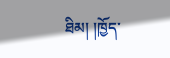ཐིམ། །ཁྱོད་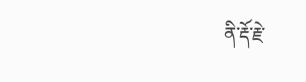ནི་རྡོ་རྗེ་